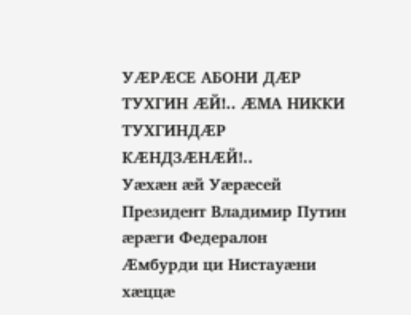УÆРÆСЕ АБОНИ ДÆР ТУХГИН ÆЙ!.. ÆМА НИККИ ТУХГИНДÆР КÆНДЗÆНÆЙ!..
Уæхæн æй Уæрæсей Президент Владимир Путин æрæги Федералон Æмбурди ци Нистауæни хæццæ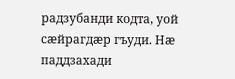радзубанди кодта, уой сæйрагдæр гъуди. Нæ паддзахади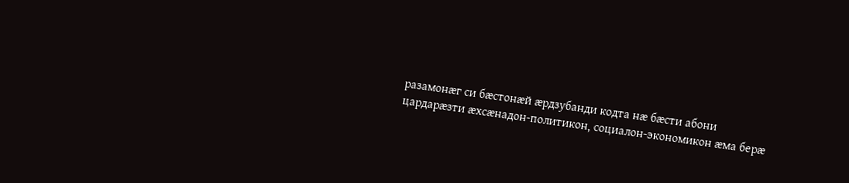разамонæг си бæстонæй æрдзубанди кодта нæ бæсти абони цардарæзти æхсæнадон-политикон, социалон-экономикон æма берæ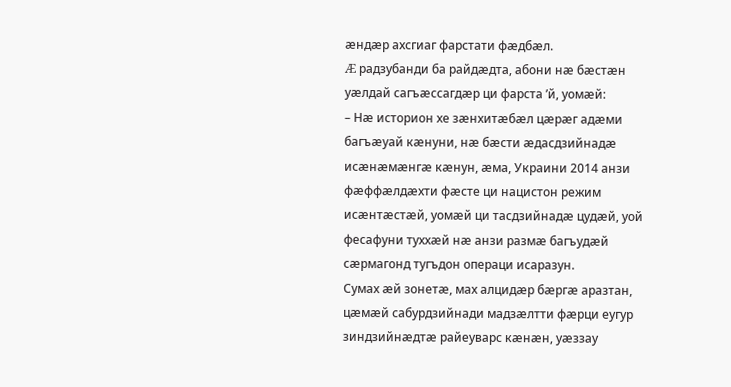æндæр ахсгиаг фарстати фæдбæл.
Æ радзубанди ба райдæдта, абони нæ бæстæн уæлдай сагъæссагдæр ци фарста ’й, уомæй:
– Нæ историон хе зæнхитæбæл цæрæг адæми багъæуай кæнуни, нæ бæсти æдасдзийнадæ исæнæмæнгæ кæнун, æма, Украини 2014 анзи фæффæлдæхти фæсте ци нацистон режим исæнтæстæй, уомæй ци тасдзийнадæ цудæй, уой фесафуни туххæй нæ анзи размæ багъудæй сæрмагонд тугъдон операци исаразун.
Сумах æй зонетæ, мах алцидæр бæргæ аразтан, цæмæй сабурдзийнади мадзæлтти фæрци еугур зиндзийнæдтæ райеуварс кæнæн, уæззау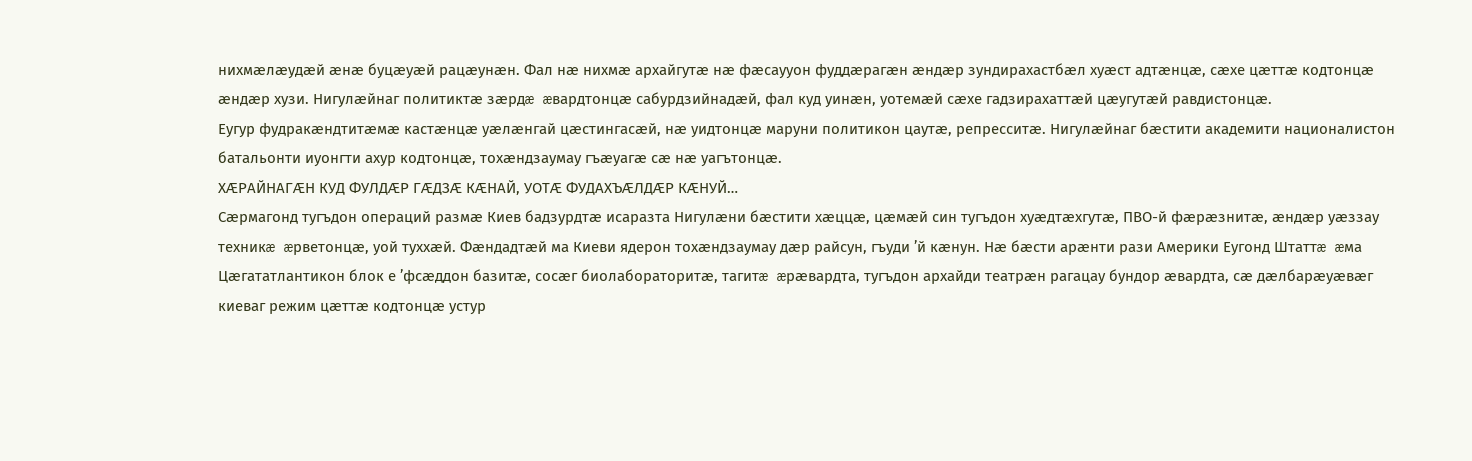нихмæлæудæй æнæ буцæуæй рацæунæн. Фал нæ нихмæ архайгутæ нæ фæсаууон фуддæрагæн æндæр зундирахастбæл хуæст адтæнцæ, сæхе цæттæ кодтонцæ æндæр хузи. Нигулæйнаг политиктæ зæрдæ æвардтонцæ сабурдзийнадæй, фал куд уинæн, уотемæй сæхе гадзирахаттæй цæугутæй равдистонцæ.
Еугур фудракæндтитæмæ кастæнцæ уæлæнгай цæстингасæй, нæ уидтонцæ маруни политикон цаутæ, репресситæ. Нигулæйнаг бæстити академити националистон батальонти иуонгти ахур кодтонцæ, тохæндзаумау гъæуагæ сæ нæ уагътонцæ.
ХÆРАЙНАГÆН КУД ФУЛДÆР ГÆДЗÆ КÆНАЙ, УОТÆ ФУДАХЪÆЛДÆР КÆНУЙ…
Сæрмагонд тугъдон операций размæ Киев бадзурдтæ исаразта Нигулæни бæстити хæццæ, цæмæй син тугъдон хуæдтæхгутæ, ПВО-й фæрæзнитæ, æндæр уæззау техникæ æрветонцæ, уой туххæй. Фæндадтæй ма Киеви ядерон тохæндзаумау дæр райсун, гъуди ’й кæнун. Нæ бæсти арæнти рази Америки Еугонд Штаттæ æма Цæгататлантикон блок е ’фсæддон базитæ, сосæг биолабораторитæ, тагитæ æрæвардта, тугъдон архайди театрæн рагацау бундор æвардта, сæ дæлбарæуæвæг киеваг режим цæттæ кодтонцæ устур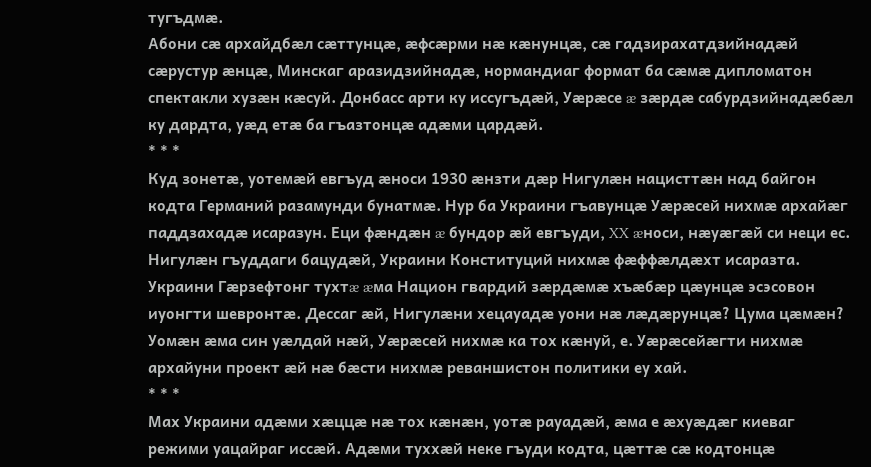тугъдмæ.
Абони сæ архайдбæл сæттунцæ, æфсæрми нæ кæнунцæ, сæ гадзирахатдзийнадæй сæрустур æнцæ, Минскаг аразидзийнадæ, нормандиаг формат ба сæмæ дипломатон спектакли хузæн кæсуй. Донбасс арти ку иссугъдæй, Уæрæсе æ зæрдæ сабурдзийнадæбæл ку дардта, уæд етæ ба гъазтонцæ адæми цардæй.
* * *
Куд зонетæ, уотемæй евгъуд æноси 1930 æнзти дæр Нигулæн нацисттæн над байгон кодта Германий разамунди бунатмæ. Нур ба Украини гъавунцæ Уæрæсей нихмæ архайæг паддзахадæ исаразун. Еци фæндæн æ бундор æй евгъуди, XX æноси, нæуæгæй си неци ес. Нигулæн гъуддаги бацудæй, Украини Конституций нихмæ фæффæлдæхт исаразта. Украини Гæрзефтонг тухтæ æма Национ гвардий зæрдæмæ хъæбæр цæунцæ эсэсовон иуонгти шевронтæ. Дессаг æй, Нигулæни хецауадæ уони нæ лæдæрунцæ? Цума цæмæн? Уомæн æма син уæлдай нæй, Уæрæсей нихмæ ка тох кæнуй, е. Уæрæсейæгти нихмæ архайуни проект æй нæ бæсти нихмæ реваншистон политики еу хай.
* * *
Мах Украини адæми хæццæ нæ тох кæнæн, уотæ рауадæй, æма е æхуæдæг киеваг режими уацайраг иссæй. Адæми туххæй неке гъуди кодта, цæттæ сæ кодтонцæ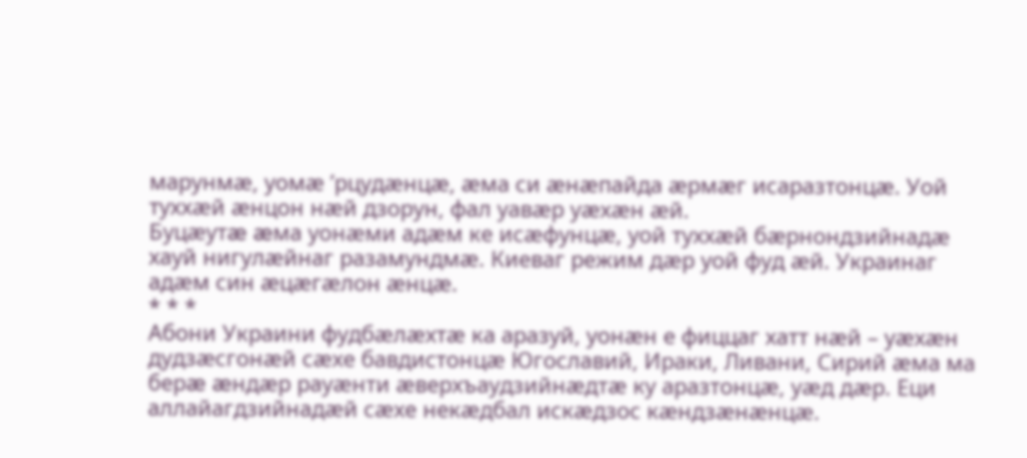марунмæ, уомæ ’рцудæнцæ, æма си æнæпайда æрмæг исаразтонцæ. Уой туххæй æнцон нæй дзорун, фал уавæр уæхæн æй.
Буцæутæ æма уонæми адæм ке исæфунцæ, уой туххæй бæрнондзийнадæ хауй нигулæйнаг разамундмæ. Киеваг режим дæр уой фуд æй. Украинаг адæм син æцæгæлон æнцæ.
* * *
Абони Украини фудбæлæхтæ ка аразуй, уонæн е фиццаг хатт нæй – уæхæн дудзæсгонæй сæхе бавдистонцæ Югославий, Ираки, Ливани, Сирий æма ма берæ æндæр рауæнти æверхъаудзийнæдтæ ку аразтонцæ, уæд дæр. Еци аллайагдзийнадæй сæхе некæдбал искæдзос кæндзæнæнцæ.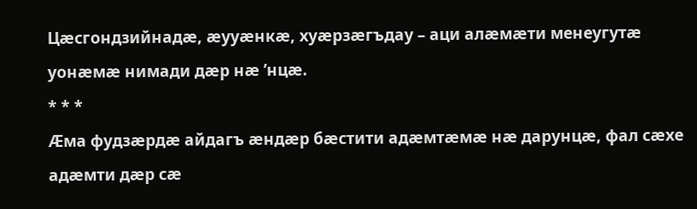Цæсгондзийнадæ, æууæнкæ, хуæрзæгъдау – аци алæмæти менеугутæ уонæмæ нимади дæр нæ ’нцæ.
* * *
Æма фудзæрдæ айдагъ æндæр бæстити адæмтæмæ нæ дарунцæ, фал сæхе адæмти дæр сæ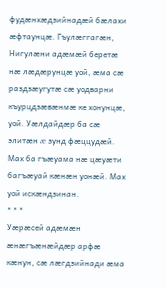фудæнхæдзийнадæй бæлахи æфтаунцæ. Гъулæггагæн, Нигулæни адæмæй беретæ нæ лæдæрунцæ уой, æма сæ раздзæугутæ сæ уодварни къурцдзæвæнмæ ке хонунцæ, уой. Уæлдайдæр ба сæ элитæн æ зунд фæццудæй. Мах ба гъæуама нæ цæуæти багъæуай кæнæн уонæй. Мах уой искæндзинан.
* * *
Уæрæсей адæмæн æнæгъæнæйдæр арфæ кæнун, сæ лæгдзийнади æма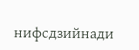нифсдзийнади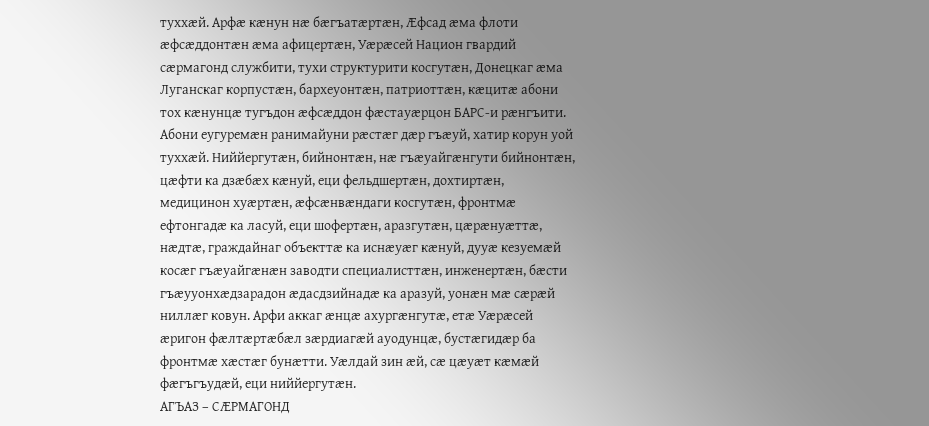туххæй. Арфæ кæнун нæ бæгъатæртæн, Æфсад æма флоти æфсæддонтæн æма афицертæн, Уæрæсей Национ гвардий сæрмагонд службити, тухи структурити косгутæн, Донецкаг æма Луганскаг корпустæн, бархеуонтæн, патриоттæн, кæцитæ абони тох кæнунцæ тугъдон æфсæддон фæстауæрцон БАРС-и рæнгъити. Абони еугуремæн ранимайуни рæстæг дæр гъæуй, хатир корун уой туххæй. Ниййергутæн, бийнонтæн, нæ гъæуайгæнгути бийнонтæн, цæфти ка дзæбæх кæнуй, еци фельдшертæн, дохтиртæн, медицинон хуæртæн, æфсæнвæндаги косгутæн, фронтмæ ефтонгадæ ка ласуй, еци шофертæн, аразгутæн, цæрæнуæттæ, нæдтæ, граждайнаг объекттæ ка иснæуæг кæнуй, дууæ кезуемæй косæг гъæуайгæнæн заводти специалисттæн, инженертæн, бæсти гъæууонхæдзарадон æдасдзийнадæ ка аразуй, уонæн мæ сæрæй ниллæг ковун. Арфи аккаг æнцæ ахургæнгутæ, етæ Уæрæсей æригон фæлтæртæбæл зæрдиагæй ауодунцæ, бустæгидæр ба фронтмæ хæстæг бунæтти. Уæлдай зин æй, сæ цæуæт кæмæй фæгъгъудæй, еци ниййергутæн.
АГЪАЗ – СÆРМАГОНД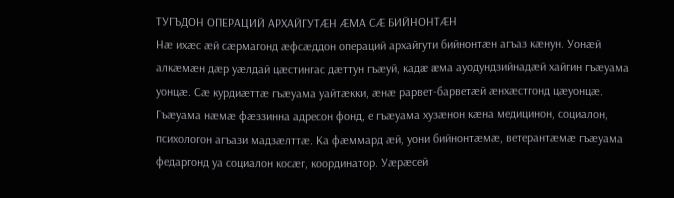ТУГЪДОН ОПЕРАЦИЙ АРХАЙГУТÆН ÆМА СÆ БИЙНОНТÆН
Нæ ихæс æй сæрмагонд æфсæддон операций архайгути бийнонтæн агъаз кæнун. Уонæй алкæмæн дæр уæлдай цæстингас дæттун гъæуй, кадæ æма ауодундзийнадæй хайгин гъæуама уонцæ. Сæ курдиæттæ гъæуама уайтæкки, æнæ рарвет-барветæй æнхæстгонд цæуонцæ. Гъæуама нæмæ фæззинна адресон фонд, е гъæуама хузæнон кæна медицинон, социалон, психологон агъази мадзæлттæ. Ка фæммард æй, уони бийнонтæмæ, ветерантæмæ гъæуама федаргонд уа социалон косæг, координатор. Уæрæсей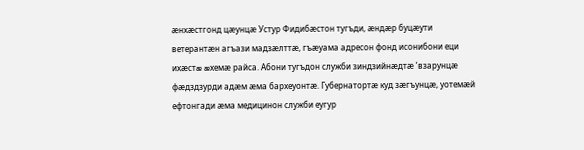æнхæстгонд цæунцæ Устур Фидибæстон тугъди, æндæр буцæути ветерантæн агъази мадзæлттæ, гъæуама адресон фонд исонибони еци ихæстæ æхемæ райса. Абони тугъдон служби зиндзийнæдтæ ’взарунцæ фæдздзурди адæм æма бархеуонтæ. Губернатортæ куд зæгъунцæ, уотемæй ефтонгади æма медицинон служби еугур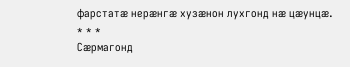фарстатæ нерæнгæ хузæнон лухгонд нæ цæунцæ.
* * *
Сæрмагонд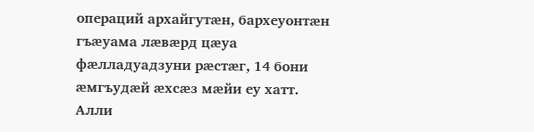операций архайгутæн, бархеуонтæн гъæуама лæвæрд цæуа фæлладуадзуни рæстæг, 14 бони æмгъудæй æхсæз мæйи еу хатт. Алли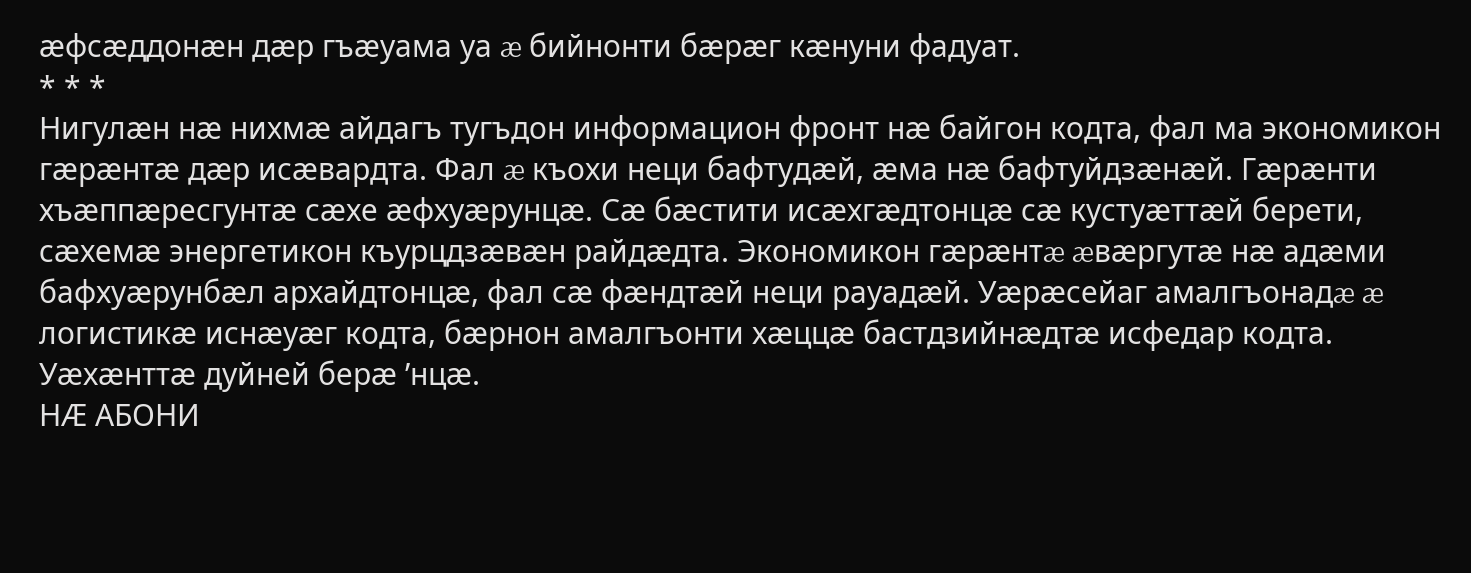æфсæддонæн дæр гъæуама уа æ бийнонти бæрæг кæнуни фадуат.
* * *
Нигулæн нæ нихмæ айдагъ тугъдон информацион фронт нæ байгон кодта, фал ма экономикон гæрæнтæ дæр исæвардта. Фал æ къохи неци бафтудæй, æма нæ бафтуйдзæнæй. Гæрæнти хъæппæресгунтæ сæхе æфхуæрунцæ. Сæ бæстити исæхгæдтонцæ сæ кустуæттæй берети, сæхемæ энергетикон къурцдзæвæн райдæдта. Экономикон гæрæнтæ æвæргутæ нæ адæми бафхуæрунбæл архайдтонцæ, фал сæ фæндтæй неци рауадæй. Уæрæсейаг амалгъонадæ æ логистикæ иснæуæг кодта, бæрнон амалгъонти хæццæ бастдзийнæдтæ исфедар кодта. Уæхæнттæ дуйней берæ ’нцæ.
НÆ АБОНИ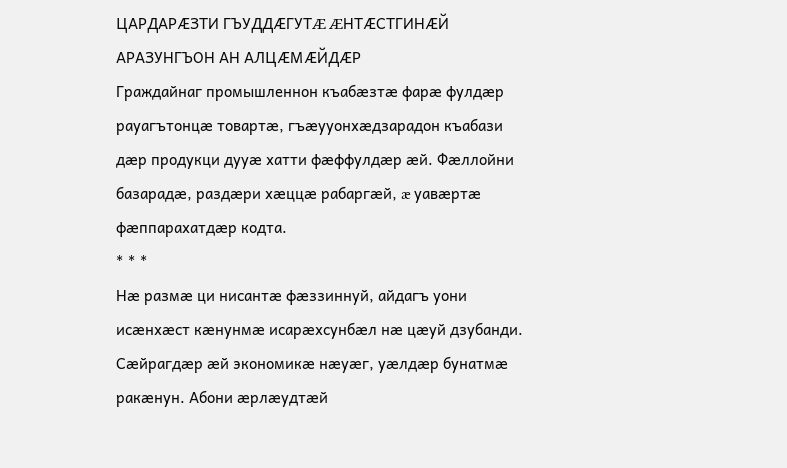ЦАРДАРÆЗТИ ГЪУДДÆГУТÆ ÆНТÆСТГИНÆЙ АРАЗУНГЪОН АН АЛЦÆМÆЙДÆР
Граждайнаг промышленнон къабæзтæ фарæ фулдæр рауагътонцæ товартæ, гъæууонхæдзарадон къабази дæр продукци дууæ хатти фæффулдæр æй. Фæллойни базарадæ, раздæри хæццæ рабаргæй, æ уавæртæ фæппарахатдæр кодта.
* * *
Нæ размæ ци нисантæ фæззиннуй, айдагъ уони исæнхæст кæнунмæ исарæхсунбæл нæ цæуй дзубанди. Сæйрагдæр æй экономикæ нæуæг, уæлдæр бунатмæ ракæнун. Абони æрлæудтæй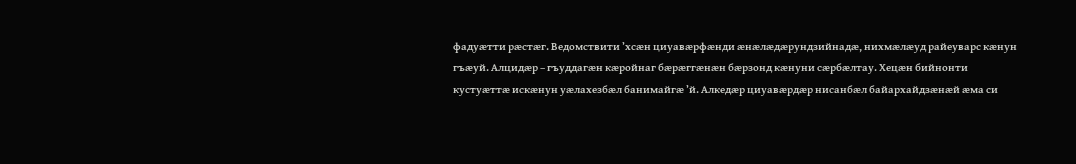фадуæтти рæстæг. Ведомствити ’хсæн циуавæрфæнди æнæлæдæрундзийнадæ, нихмæлæуд райеуварс кæнун гъæуй. Алцидæр – гъуддагæн кæройнаг бæрæггæнæн бæрзонд кæнуни сæрбæлтау. Хецæн бийнонти кустуæттæ искæнун уæлахезбæл банимайгæ ’й. Алкедæр циуавæрдæр нисанбæл байархайдзæнæй æма си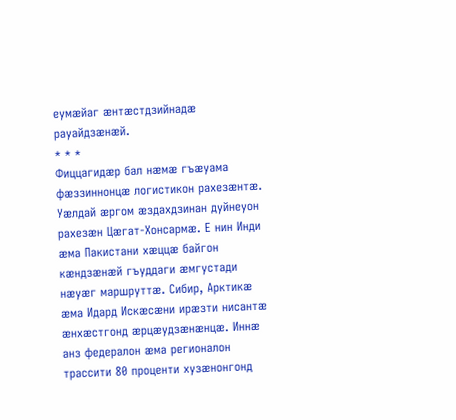еумæйаг æнтæстдзийнадæ рауайдзæнæй.
* * *
Фиццагидæр бал нæмæ гъæуама фæззиннонцæ логистикон рахезæнтæ. Уæлдай æргом æздахдзинан дуйнеуон рахезæн Цæгат-Хонсармæ. Е нин Инди æма Пакистани хæццæ байгон кæндзæнæй гъуддаги æмгустади нæуæг маршруттæ. Сибир, Арктикæ æма Идард Искæсæни ирæзти нисантæ æнхæстгонд æрцæудзæнæнцæ. Иннæ анз федералон æма регионалон трассити 80 проценти хузæнонгонд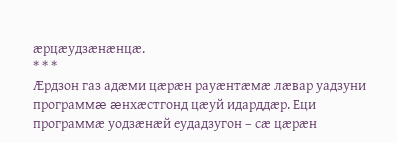æрцæудзæнæнцæ.
* * *
Æрдзон газ адæми цæрæн рауæнтæмæ лæвар уадзуни программæ æнхæстгонд цæуй идарддæр. Еци программæ уодзæнæй еудадзугон – сæ цæрæн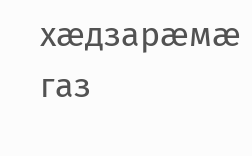хæдзарæмæ газ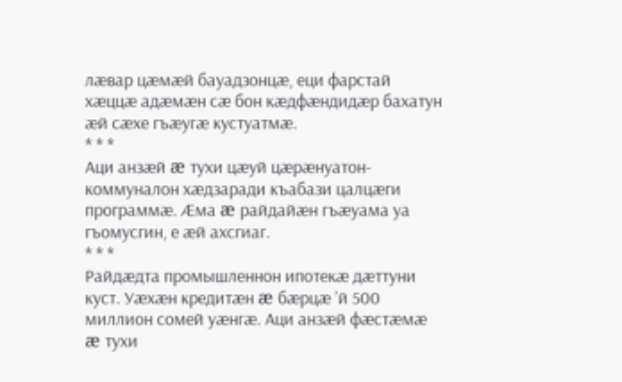лæвар цæмæй бауадзонцæ, еци фарстай хæццæ адæмæн сæ бон кæдфæндидæр бахатун æй сæхе гъæугæ кустуатмæ.
* * *
Аци анзæй æ тухи цæуй цæрæнуатон-коммуналон хæдзаради къабази цалцæги программæ. Æма æ райдайæн гъæуама уа гъомусгин, е æй ахсгиаг.
* * *
Райдæдта промышленнон ипотекæ дæттуни куст. Уæхæн кредитæн æ бæрцæ ’й 500 миллион сомей уæнгæ. Аци анзæй фæстæмæ æ тухи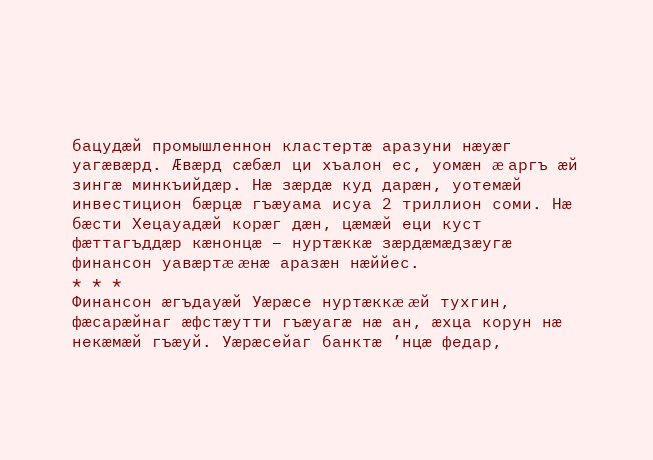бацудæй промышленнон кластертæ аразуни нæуæг уагæвæрд. Æвæрд сæбæл ци хъалон ес, уомæн æ аргъ æй зингæ минкъийдæр. Нæ зæрдæ куд дарæн, уотемæй инвестицион бæрцæ гъæуама исуа 2 триллион соми. Нæ бæсти Хецауадæй корæг дæн, цæмæй еци куст фæттагъддæр кæнонцæ – нуртæккæ зæрдæмæдзæугæ финансон уавæртæ æнæ аразæн нæййес.
* * *
Финансон æгъдауæй Уæрæсе нуртæккæ æй тухгин, фæсарæйнаг æфстæутти гъæуагæ нæ ан, æхца корун нæ некæмæй гъæуй. Уæрæсейаг банктæ ’нцæ федар,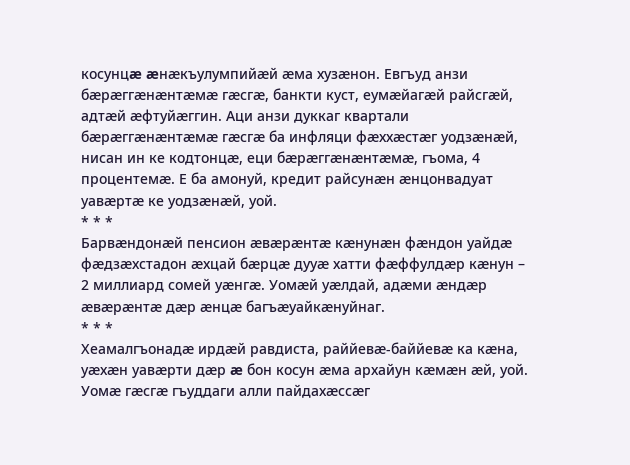косунцæ æнæкъулумпийæй æма хузæнон. Евгъуд анзи бæрæггæнæнтæмæ гæсгæ, банкти куст, еумæйагæй райсгæй, адтæй æфтуйæггин. Аци анзи дуккаг квартали бæрæггæнæнтæмæ гæсгæ ба инфляци фæххæстæг уодзæнæй, нисан ин ке кодтонцæ, еци бæрæггæнæнтæмæ, гъома, 4 процентемæ. Е ба амонуй, кредит райсунæн æнцонвадуат уавæртæ ке уодзæнæй, уой.
* * *
Барвæндонæй пенсион æвæрæнтæ кæнунæн фæндон уайдæ фæдзæхстадон æхцай бæрцæ дууæ хатти фæффулдæр кæнун – 2 миллиард сомей уæнгæ. Уомæй уæлдай, адæми æндæр æвæрæнтæ дæр æнцæ багъæуайкæнуйнаг.
* * *
Хеамалгъонадæ ирдæй равдиста, раййевæ-баййевæ ка кæна, уæхæн уавæрти дæр æ бон косун æма архайун кæмæн æй, уой. Уомæ гæсгæ гъуддаги алли пайдахæссæг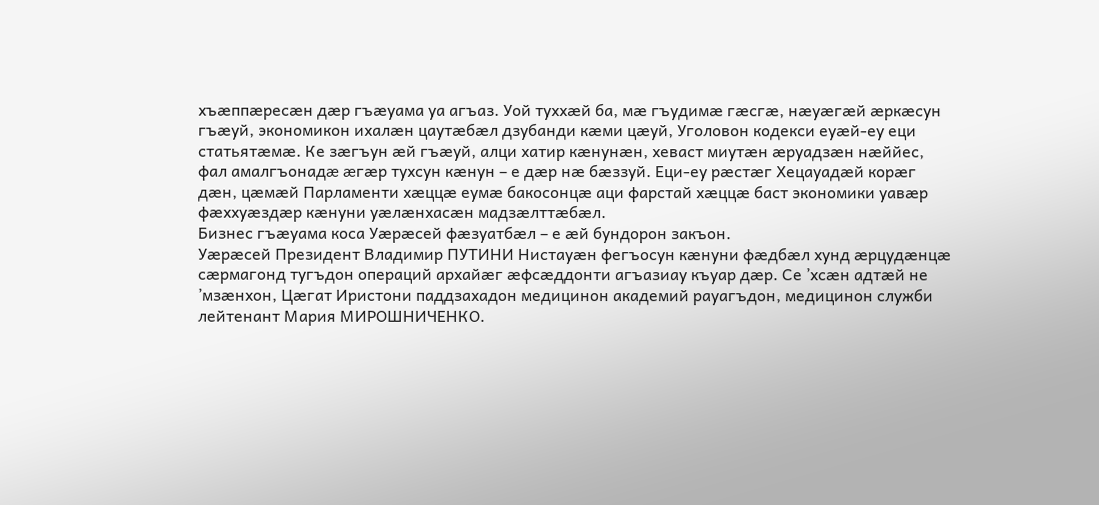хъæппæресæн дæр гъæуама уа агъаз. Уой туххæй ба, мæ гъудимæ гæсгæ, нæуæгæй æркæсун гъæуй, экономикон ихалæн цаутæбæл дзубанди кæми цæуй, Уголовон кодекси еуæй-еу еци статьятæмæ. Ке зæгъун æй гъæуй, алци хатир кæнунæн, хеваст миутæн æруадзæн нæййес, фал амалгъонадæ æгæр тухсун кæнун – е дæр нæ бæззуй. Еци-еу рæстæг Хецауадæй корæг дæн, цæмæй Парламенти хæццæ еумæ бакосонцæ аци фарстай хæццæ баст экономики уавæр фæххуæздæр кæнуни уæлæнхасæн мадзæлттæбæл.
Бизнес гъæуама коса Уæрæсей фæзуатбæл – е æй бундорон закъон.
Уæрæсей Президент Владимир ПУТИНИ Нистауæн фегъосун кæнуни фæдбæл хунд æрцудæнцæ сæрмагонд тугъдон операций архайæг æфсæддонти агъазиау къуар дæр. Се ’хсæн адтæй не ’мзæнхон, Цæгат Иристони паддзахадон медицинон академий рауагъдон, медицинон служби лейтенант Мария МИРОШНИЧЕНКО.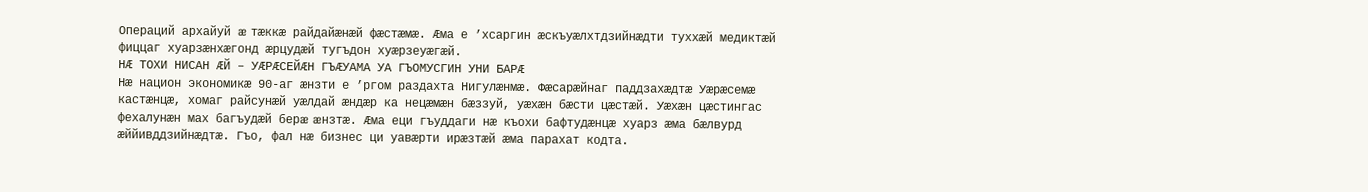Операций архайуй æ тæккæ райдайæнæй фæстæмæ. Æма е ’хсаргин æскъуæлхтдзийнæдти туххæй медиктæй фиццаг хуарзæнхæгонд æрцудæй тугъдон хуæрзеуæгæй.
НÆ ТОХИ НИСАН ÆЙ – УÆРÆСЕЙÆН ГЪÆУАМА УА ГЪОМУСГИН УНИ БАРÆ
Нæ национ экономикæ 90-аг æнзти е ’ргом раздахта Нигулæнмæ. Фæсарæйнаг паддзахæдтæ Уæрæсемæ кастæнцæ, хомаг райсунæй уæлдай æндæр ка нецæмæн бæззуй, уæхæн бæсти цæстæй. Уæхæн цæстингас фехалунæн мах багъудæй берæ æнзтæ. Æма еци гъуддаги нæ къохи бафтудæнцæ хуарз æма бæлвурд æййивддзийнæдтæ. Гъо, фал нæ бизнес ци уавæрти ирæзтæй æма парахат кодта.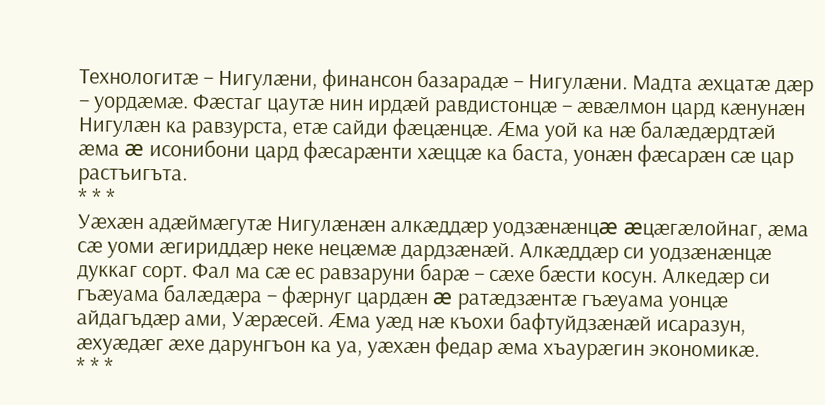Технологитæ – Нигулæни, финансон базарадæ – Нигулæни. Мадта æхцатæ дæр – уордæмæ. Фæстаг цаутæ нин ирдæй равдистонцæ – æвæлмон цард кæнунæн Нигулæн ка равзурста, етæ сайди фæцæнцæ. Æма уой ка нæ балæдæрдтæй æма æ исонибони цард фæсарæнти хæццæ ка баста, уонæн фæсарæн сæ цар растъигъта.
* * *
Уæхæн адæймæгутæ Нигулæнæн алкæддæр уодзæнæнцæ æцæгæлойнаг, æма сæ уоми æгириддæр неке нецæмæ дардзæнæй. Алкæддæр си уодзæнæнцæ дуккаг сорт. Фал ма сæ ес равзаруни барæ – сæхе бæсти косун. Алкедæр си гъæуама балæдæра – фæрнуг цардæн æ ратæдзæнтæ гъæуама уонцæ айдагъдæр ами, Уæрæсей. Æма уæд нæ къохи бафтуйдзæнæй исаразун, æхуæдæг æхе дарунгъон ка уа, уæхæн федар æма хъаурæгин экономикæ.
* * *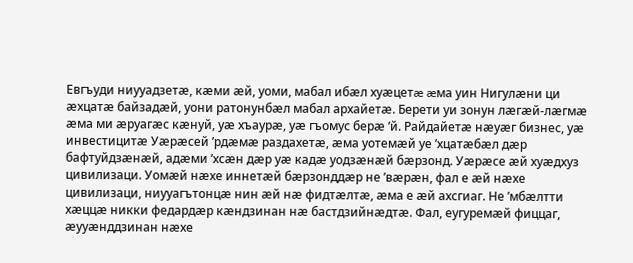Евгъуди ниууадзетæ, кæми æй, уоми, мабал ибæл хуæцетæ æма уин Нигулæни ци æхцатæ байзадæй, уони ратонунбæл мабал архайетæ. Берети уи зонун лæгæй-лæгмæ æма ми æруагæс кæнуй, уæ хъаурæ, уæ гъомус берæ ’й. Райдайетæ нæуæг бизнес, уæ инвестицитæ Уæрæсей ’рдæмæ раздахетæ, æма уотемæй уе ’хцатæбæл дæр бафтуйдзæнæй, адæми ’хсæн дæр уæ кадæ уодзæнæй бæрзонд. Уæрæсе æй хуæдхуз цивилизаци. Уомæй нæхе иннетæй бæрзонддæр не ’вæрæн, фал е æй нæхе цивилизаци, ниууагътонцæ нин æй нæ фидтæлтæ, æма е æй ахсгиаг. Не ’мбæлтти хæццæ никки федардæр кæндзинан нæ бастдзийнæдтæ. Фал, еугуремæй фиццаг, æууæнддзинан нæхе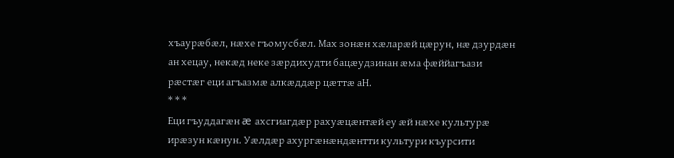хъаурæбæл, нæхе гъомусбæл. Мах зонæн хæларæй цæрун, нæ дзурдæн ан хецау, некæд неке зæрдихудти бацæудзинан æма фæййагъази рæстæг еци агъазмæ алкæддæр цæттæ аН.
* * *
Еци гъуддагæн æ ахсгиагдæр рахуæцæнтæй еу æй нæхе культурæ ирæзун кæнун. Уæлдæр ахургæнæндæнтти культури къурсити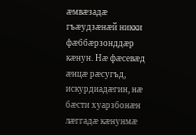æмвæзадæ гъæудзæнæй никки фæббæрзонддæр кæнун. Нæ фæсевæд æнцæ рæсугъд, искурдиадæгин, нæ бæсти хуарзбонæн лæггадæ кæнунмæ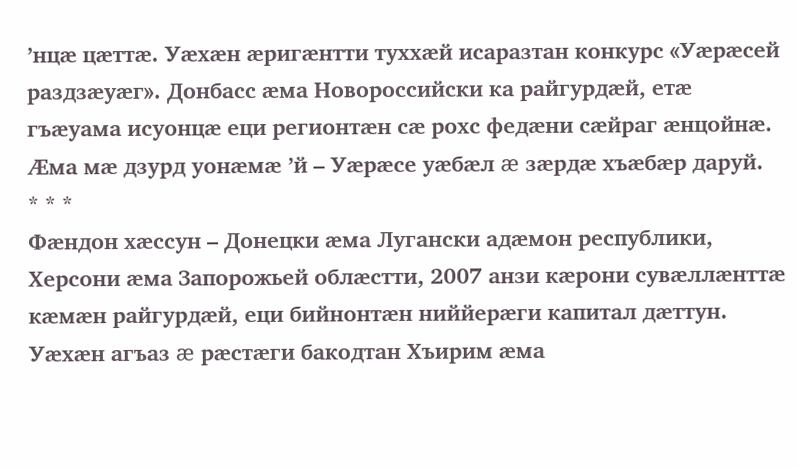’нцæ цæттæ. Уæхæн æригæнтти туххæй исаразтан конкурс «Уæрæсей раздзæуæг». Донбасс æма Новороссийски ка райгурдæй, етæ гъæуама исуонцæ еци регионтæн сæ рохс федæни сæйраг æнцойнæ. Æма мæ дзурд уонæмæ ’й – Уæрæсе уæбæл æ зæрдæ хъæбæр даруй.
* * *
Фæндон хæссун – Донецки æма Лугански адæмон республики, Херсони æма Запорожьей облæстти, 2007 анзи кæрони сувæллæнттæ кæмæн райгурдæй, еци бийнонтæн ниййерæги капитал дæттун. Уæхæн агъаз æ рæстæги бакодтан Хъирим æма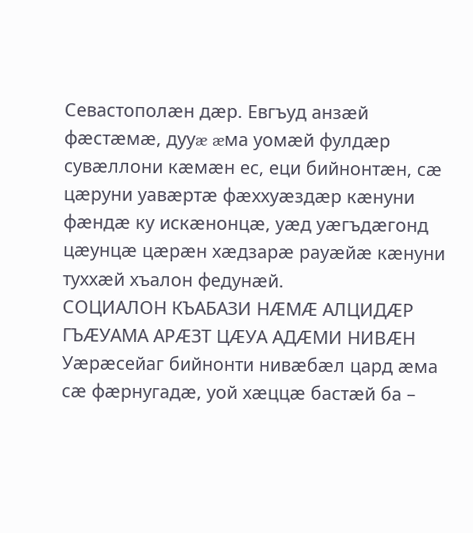Севастополæн дæр. Евгъуд анзæй фæстæмæ, дууæ æма уомæй фулдæр сувæллони кæмæн ес, еци бийнонтæн, сæ цæруни уавæртæ фæххуæздæр кæнуни фæндæ ку искæнонцæ, уæд уæгъдæгонд цæунцæ цæрæн хæдзарæ рауæйæ кæнуни туххæй хъалон федунæй.
СОЦИАЛОН КЪАБАЗИ НÆМÆ АЛЦИДÆР ГЪÆУАМА АРÆЗТ ЦÆУА АДÆМИ НИВÆН
Уæрæсейаг бийнонти нивæбæл цард æма сæ фæрнугадæ, уой хæццæ бастæй ба –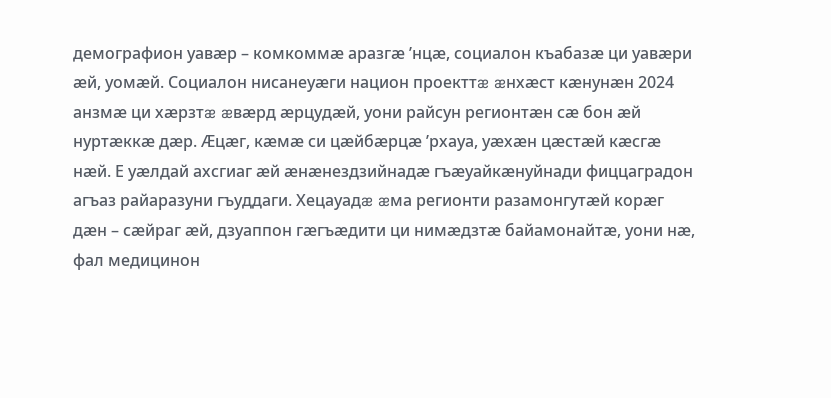демографион уавæр – комкоммæ аразгæ ’нцæ, социалон къабазæ ци уавæри æй, уомæй. Социалон нисанеуæги национ проекттæ æнхæст кæнунæн 2024 анзмæ ци хæрзтæ æвæрд æрцудæй, уони райсун регионтæн сæ бон æй нуртæккæ дæр. Æцæг, кæмæ си цæйбæрцæ ’рхауа, уæхæн цæстæй кæсгæ нæй. Е уæлдай ахсгиаг æй æнæнездзийнадæ гъæуайкæнуйнади фиццаградон агъаз райаразуни гъуддаги. Хецауадæ æма регионти разамонгутæй корæг дæн – сæйраг æй, дзуаппон гæгъæдити ци нимæдзтæ байамонайтæ, уони нæ, фал медицинон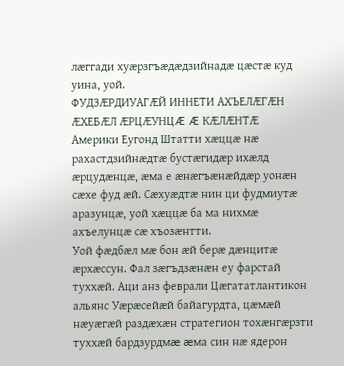лæггади хуæрзгъæдæдзийнадæ цæстæ куд уина, уой.
ФУДЗÆРДИУАГÆЙ ИННЕТИ АХЪЕЛÆГÆН ÆХЕБÆЛ ÆРЦÆУНЦÆ Æ КÆЛÆНТÆ
Америки Еугонд Штатти хæццæ нæ рахастдзийнæдтæ бустæгидæр ихæлд æрцудæнцæ, æма е æнæгъæнæйдæр уонæн сæхе фуд æй. Сæхуæдтæ нин ци фудмиутæ аразунцæ, уой хæццæ ба ма нихмæ ахъелунцæ сæ хъозæнтти.
Уой фæдбæл мæ бон æй берæ дæнцитæ æрхæссун. Фал зæгъдзæнæн еу фарстай туххæй. Аци анз феврали Цæгататлантикон альянс Уæрæсейæй байагурдта, цæмæй нæуæгæй раздæхæн стратегион тохæнгæрзти туххæй бардзурдмæ æма син нæ ядерон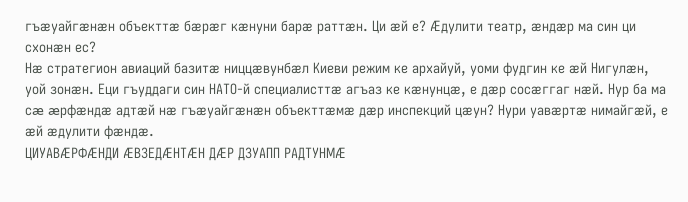гъæуайгæнæн объекттæ бæрæг кæнуни барæ раттæн. Ци æй е? Æдулити театр, æндæр ма син ци схонæн ес?
Нæ стратегион авиаций базитæ ниццæвунбæл Киеви режим ке архайуй, уоми фудгин ке æй Нигулæн, уой зонæн. Еци гъуддаги син НАТО-й специалисттæ агъаз ке кæнунцæ, е дæр сосæггаг нæй. Нур ба ма сæ æрфæндæ адтæй нæ гъæуайгæнæн объекттæмæ дæр инспекций цæун? Нури уавæртæ нимайгæй, е æй æдулити фæндæ.
ЦИУАВÆРФÆНДИ ÆВЗЕДÆНТÆН ДÆР ДЗУАПП РАДТУНМÆ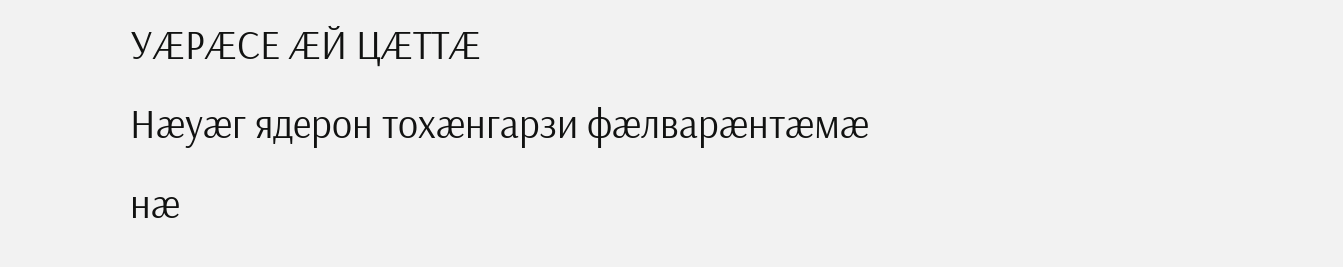УÆРÆСЕ ÆЙ ЦÆТТÆ
Нæуæг ядерон тохæнгарзи фæлварæнтæмæ нæ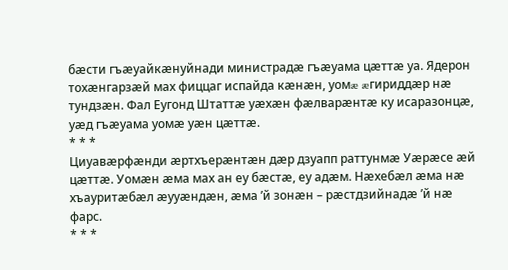бæсти гъæуайкæнуйнади министрадæ гъæуама цæттæ уа. Ядерон тохæнгарзæй мах фиццаг испайда кæнæн, уомæ æгириддæр нæ тундзæн. Фал Еугонд Штаттæ уæхæн фæлварæнтæ ку исаразонцæ, уæд гъæуама уомæ уæн цæттæ.
* * *
Циуавæрфæнди æртхъерæнтæн дæр дзуапп раттунмæ Уæрæсе æй цæттæ. Уомæн æма мах ан еу бæстæ, еу адæм. Нæхебæл æма нæ хъауритæбæл æууæндæн, æма ’й зонæн – рæстдзийнадæ ’й нæ фарс.
* * *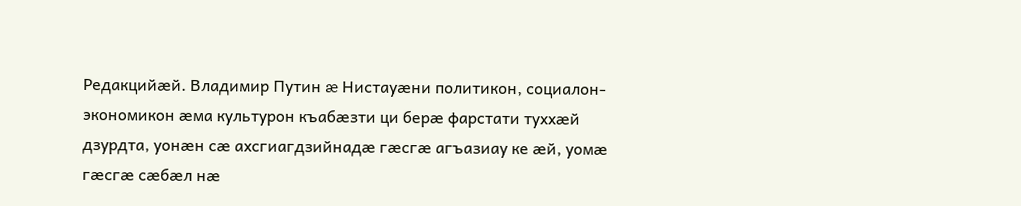Редакцийæй. Владимир Путин æ Нистауæни политикон, социалон-экономикон æма культурон къабæзти ци берæ фарстати туххæй дзурдта, уонæн сæ ахсгиагдзийнадæ гæсгæ агъазиау ке æй, уомæ гæсгæ сæбæл нæ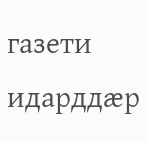газети идарддæр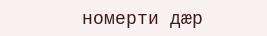номерти дæр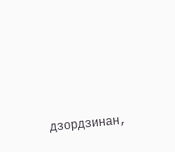дзордзинан,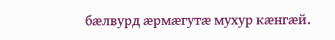бæлвурд æрмæгутæ мухур кæнгæй.